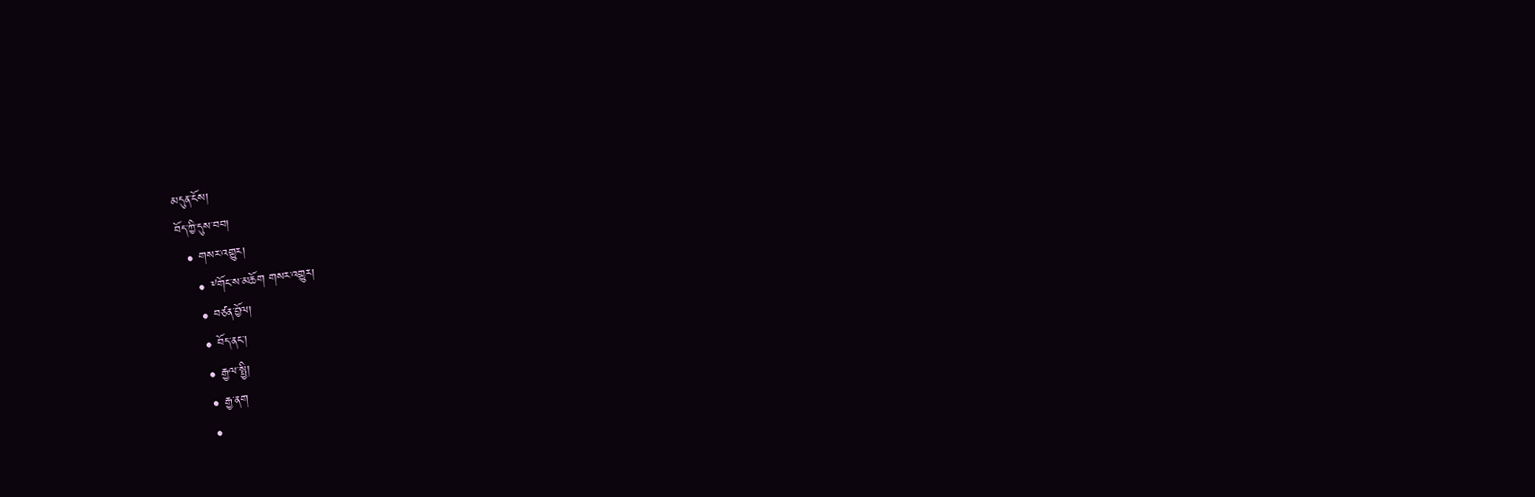མདུན་ངོས།
བོད་ཀྱི་དུས་བབ།
  • གསར་འགྱུར།
    • ༸གོང་ས་མཆོག གསར་འགྱུར།
    • བཙན་བྱོལ།
    • བོད་ནང་།
    • རྒྱལ་སྤྱི།
    • རྒྱ་ནག
    •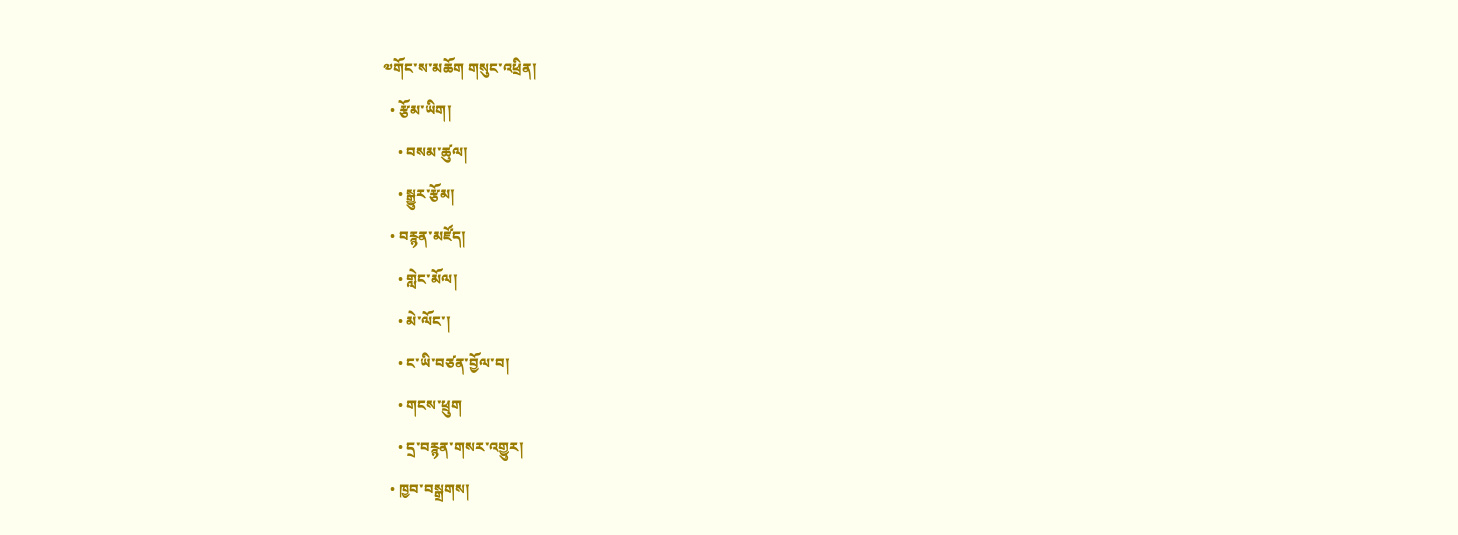༧གོང་ས་མཆོག གསུང་འཕྲིན།
  • རྩོམ་ཡིག།
    • བསམ་ཚུལ།
    • སྒྱུར་རྩོམ།
  • བརྙན་མཛོད།
    • གླེང་མོལ།
    • མེ་ལོང་།
    • ང་ཡི་བཙན་བྱོལ་བ།
    • གངས་ཕྲུག
    • དྲ་བརྙན་གསར་འགྱུར།
  • ཁྱབ་བསྒྲགས།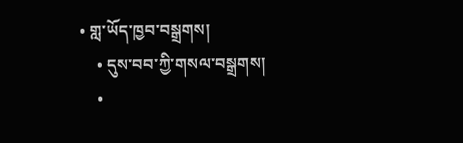• གླ་ཡོད་ཁྱབ་བསྒྲགས།
    • དུས་བབ་ཀྱི་གསལ་བསྒྲགས།
    •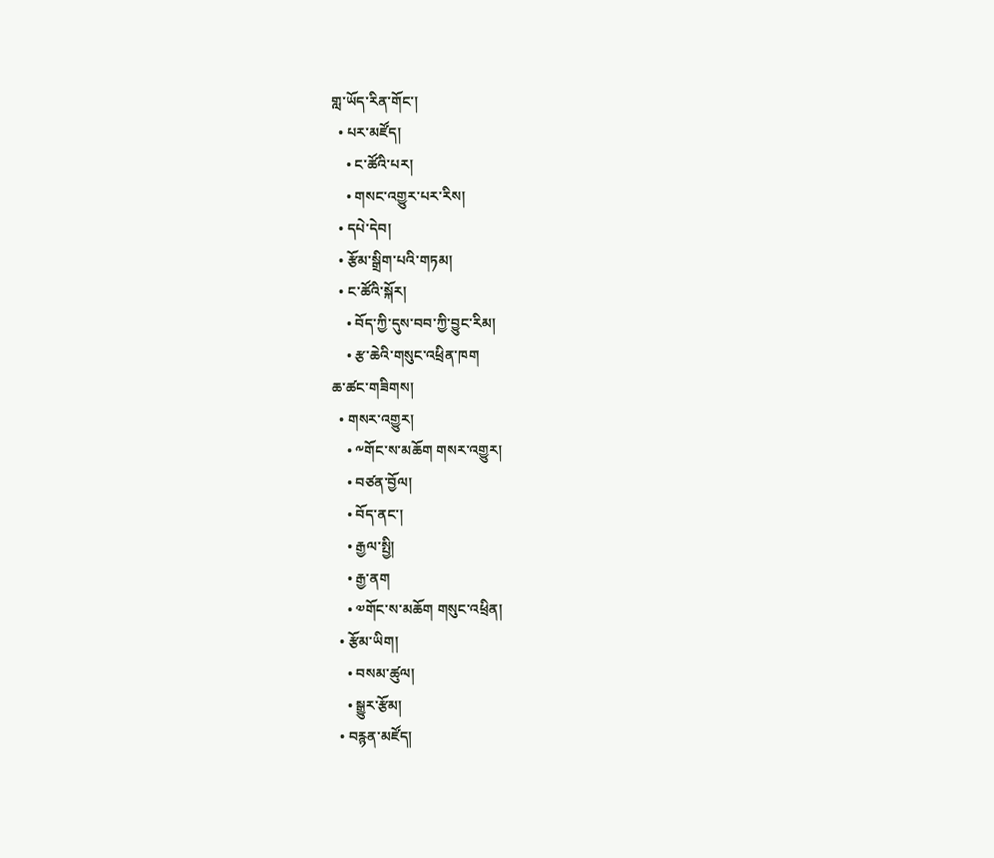གླ་ཡོད་རིན་གོང་།
  • པར་མཛོད།
    • ང་ཚོའི་པར།
    • གསང་འགྱུར་པར་རིས།
  • དཔེ་དེབ།
  • རྩོམ་སྒྲིག་པའི་གཏམ།
  • ང་ཚོའི་སྐོར།
    • བོད་ཀྱི་དུས་བབ་ཀྱི་བྱུང་རིམ།
    • རྩ་ཆེའི་གསུང་འཕྲིན་ཁག
ཆ་ཚང་གཟིགས།
  • གསར་འགྱུར།
    • ༸གོང་ས་མཆོག གསར་འགྱུར།
    • བཙན་བྱོལ།
    • བོད་ནང་།
    • རྒྱལ་སྤྱི།
    • རྒྱ་ནག
    • ༧གོང་ས་མཆོག གསུང་འཕྲིན།
  • རྩོམ་ཡིག།
    • བསམ་ཚུལ།
    • སྒྱུར་རྩོམ།
  • བརྙན་མཛོད།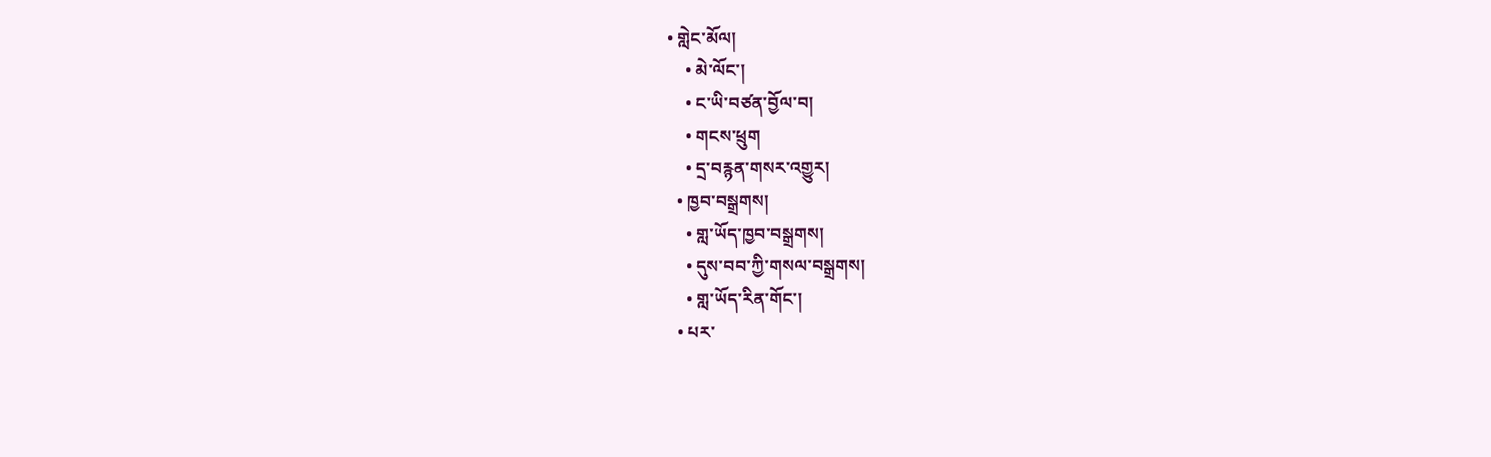• གླེང་མོལ།
    • མེ་ལོང་།
    • ང་ཡི་བཙན་བྱོལ་བ།
    • གངས་ཕྲུག
    • དྲ་བརྙན་གསར་འགྱུར།
  • ཁྱབ་བསྒྲགས།
    • གླ་ཡོད་ཁྱབ་བསྒྲགས།
    • དུས་བབ་ཀྱི་གསལ་བསྒྲགས།
    • གླ་ཡོད་རིན་གོང་།
  • པར་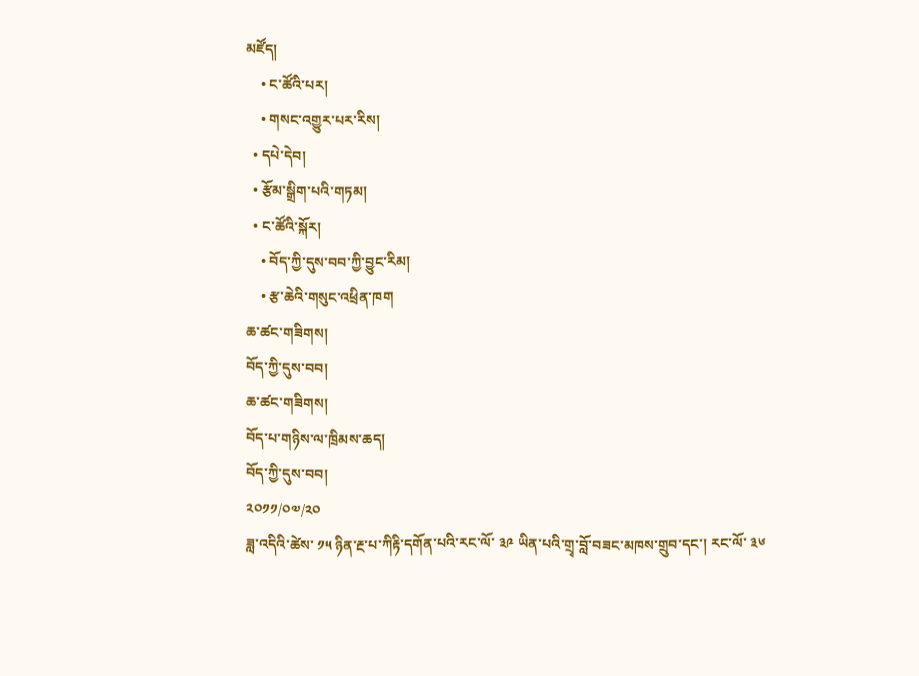མཛོད།
    • ང་ཚོའི་པར།
    • གསང་འགྱུར་པར་རིས།
  • དཔེ་དེབ།
  • རྩོམ་སྒྲིག་པའི་གཏམ།
  • ང་ཚོའི་སྐོར།
    • བོད་ཀྱི་དུས་བབ་ཀྱི་བྱུང་རིམ།
    • རྩ་ཆེའི་གསུང་འཕྲིན་ཁག
ཆ་ཚང་གཟིགས།
བོད་ཀྱི་དུས་བབ།
ཆ་ཚང་གཟིགས།
བོད་པ་གཉིས་ལ་ཁྲིམས་ཆད།
བོད་ཀྱི་དུས་བབ།
༢༠༡༡/༠༧/༢༠
ཟླ་འདིའི་ཚེས་ ༡༥ ཉིན་རྔ་པ་ཀིརྟི་དགོན་པའི་རང་ལོ་ ༣༩ ཡིན་པའི་གྲྭ་བློ་བཟང་མཁས་གྲུབ་དང་། རང་ལོ་ ༣༦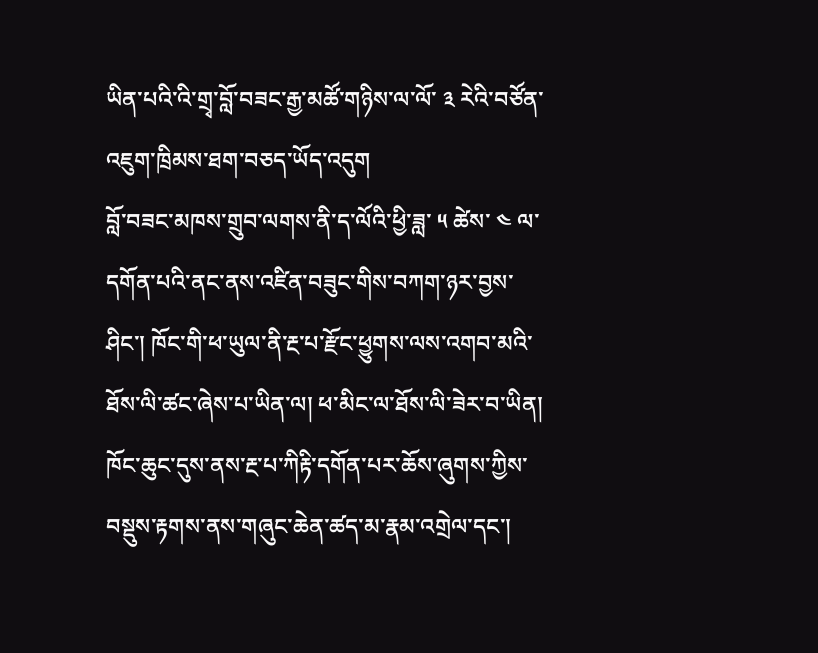ཡིན་པའི་འི་གྲྭ་བློ་བཟང་རྒྱ་མཚོ་གཉིས་ལ་ལོ་ ༣ རེའི་བཙོན་འཇུག་ཁྲིམས་ཐག་བཅད་ཡོད་འདུག
བློ་བཟང་མཁས་གྲུབ་ལགས་ནི་ད་ལོའི་ཕྱི་ཟླ་ ༥ ཚེས་ ༤ ལ་དགོན་པའི་ནང་ནས་འཛིན་བཟུང་གིས་བཀག་ཉར་བྱས་ཤིང་། ཁོང་གི་ཕ་ཡུལ་ནི་རྔ་པ་རྫོང་ཕྱུགས་ལས་འགབ་མའི་ཐོས་ལི་ཚང་ཞེས་པ་ཡིན་ལ། ཕ་མིང་ལ་ཐོས་ལི་ཟེར་བ་ཡིན། ཁོང་ཆུང་དུས་ནས་རྔ་པ་ཀིརྟི་དགོན་པར་ཆོས་ཞུགས་ཀྱིས་བསྡུས་རྟགས་ནས་གཞུང་ཆེན་ཚད་མ་རྣམ་འགྲེལ་དང་།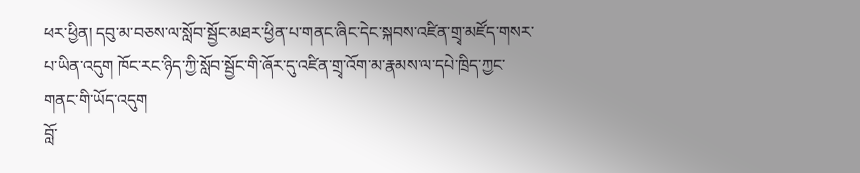ཕར་ཕྱིན། དབུ་མ་བཅས་ལ་སློབ་སྦྱོང་མཐར་ཕྱིན་པ་གནང་ཞིང་དེང་སྐབས་འཛིན་གྲྭ་མཛོད་གསར་པ་ཡིན་འདུག ཁོང་རང་ཉིད་ཀྱི་སློབ་སྦྱོང་གི་ཞོར་དུ་འཛིན་གྲྭ་འོག་མ་རྣམས་ལ་དཔེ་ཁྲིད་ཀྱང་གནང་གི་ཡོད་འདུག
བློ་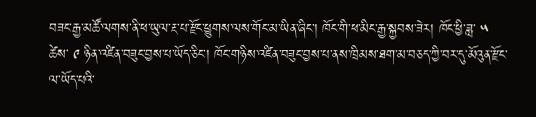བཟང་རྒྱ་མཚོ་ལགས་ནི་ཕ་ཡུལ་རྔ་པ་རྫོང་ཕྱུགས་ལས་གོང་མ་ཡིན་ཞིང་། ཁོང་གི་ཕ་མིང་རྒྱ་སྐྱབས་ཟེར། ཁོང་ཕྱི་ཟླ་ ༥ ཚེས་ ༩ ཉིན་འཛིན་བཟུང་བྱས་པ་ཡོད་ཅིང་། ཁོང་གཉིས་འཛིན་བཟུང་བྱས་པ་ནས་ཁྲིམས་ཐག་མ་བཅད་ཀྱི་བར་དུ་མོའུན་རྫོང་ལ་ཡོད་པའི་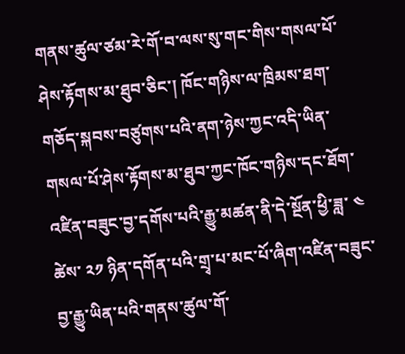གནས་ཚུལ་ཙམ་རེ་གོ་བ་ལས་སུ་གང་གིས་གསལ་པོ་ཤེས་རྟོགས་མ་ཐུབ་ཅིང་། ཁོང་གཉིས་ལ་ཁྲིམས་ཐག་གཅོད་སྐབས་བཙུགས་པའི་ནག་ཉེས་ཀྱང་འདི་ཡིན་གསལ་པོ་ཤེས་རྟོགས་མ་ཐུབ་ཀྱང་ཁོང་གཉིས་དང་ཐོག་འཛིན་བཟུང་བྱ་དགོས་པའི་རྒྱུ་མཚན་ནི་དེ་སྔོན་ཕྱི་ཟླ་ ༤ ཚེས་ ༢༡ ཉིན་དགོན་པའི་གྲྭ་པ་མང་པོ་ཞིག་འཛིན་བཟུང་བྱ་རྒྱུ་ཡིན་པའི་གནས་ཚུལ་གོ་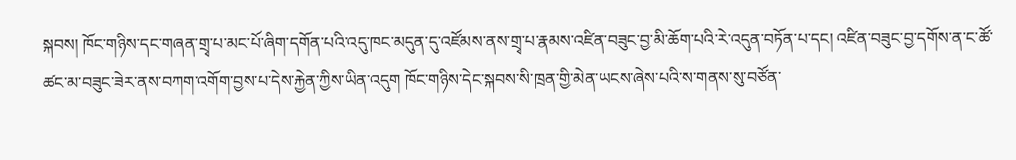སྐབས། ཁོང་གཉིས་དང་གཞན་གྲྭ་པ་མང་པོ་ཞིག་དགོན་པའི་འདུ་ཁང་མདུན་དུ་འཛོམས་ནས་གྲྭ་པ་རྣམས་འཛིན་བཟུང་བྱ་མི་ཆོག་པའི་རེ་འདུན་བཏོན་པ་དང། འཛིན་བཟུང་བྱ་དགོས་ན་ང་ཚོ་ཚང་མ་བཟུང་ཟེར་ནས་བཀག་འགོག་བྱས་པ་དེས་རྐྱེན་ཀྱིས་ཡིན་འདུག ཁོང་གཉིས་དེང་སྐབས་སི་ཁྲན་གྱི་མེན་ཡངས་ཞེས་པའི་ས་གནས་སུ་བཙོན་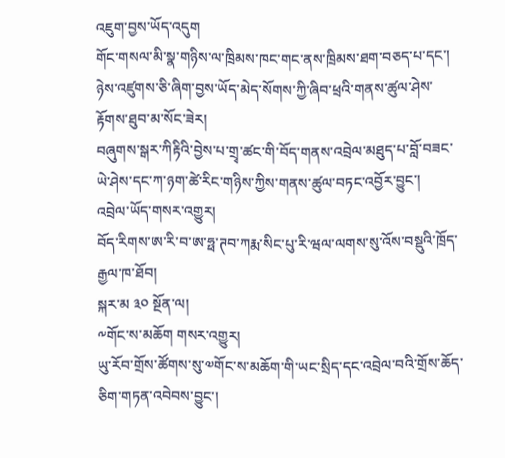འཇུག་བྱས་ཡོད་འདུག
གོང་གསལ་མི་སྣ་གཉིས་ལ་ཁྲིམས་ཁང་གང་ནས་ཁྲིམས་ཐག་བཅད་པ་དང་། ཉེས་འཛུགས་ཅི་ཞིག་བྱས་ཡོད་མེད་སོགས་ཀྱི་ཞིབ་ཕྲའི་གནས་ཚུལ་ཤེས་རྟོགས་ཐུབ་མ་སོང་ཟེར།
བཞུགས་སྒར་ཀིརྟིའི་བྱེས་པ་གྲྭ་ཚང་གི་བོད་གནས་འབྲེལ་མཐུད་པ་བློ་བཟང་ཡེ་ཤེས་དང་ཀ་ཉག་ཚེ་རིང་གཉིས་ཀྱིས་གནས་ཚུལ་བཏང་འབྱོར་བྱུང་།
འབྲེལ་ཡོད་གསར་འགྱུར།
བོད་རིགས་ཨ་རི་བ་ཨ་ཧྥ་ཊབ་ཀརྨ་སིང་པུ་རི་ཝལ་ལགས་སུ་འོས་བསྡུའི་ཁྲོད་རྒྱལ་ཁ་ཐོབ།
སྐར་མ ༣༠ སྔོན་ལ།
༸གོང་ས་མཆོག གསར་འགྱུར།
ཡུ་རོབ་གྲོས་ཚོགས་སུ་༧གོང་ས་མཆོག་གི་ཡང་སྲིད་དང་འབྲེལ་བའི་གྲོས་ཆོད་ཅིག་གཏན་འབེབས་བྱུང་།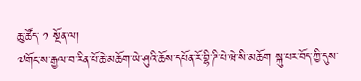ཆུ་ཚོད་ ༡ སྔོན་ལ།
༧གོང་ས་རྒྱལ་བ་རིན་པོ་ཆེ་མཆོག་ཡེ་ཤུའི་ཆོས་དཔོན་རོ་བྷི་ཌི་པེ་ཝེ་སི་མཆོག སྐུ་པར་བོད་ཀྱི་དུས་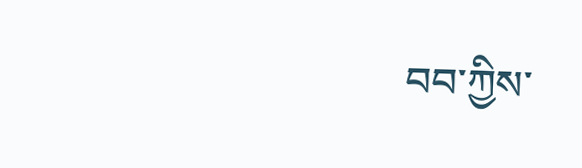བབ་ཀྱིས་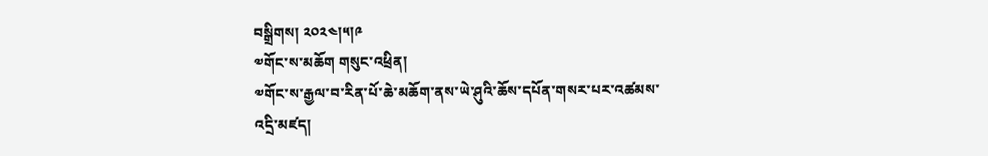བསྒྲིགས། ༢༠༢༤།༥།༩
༧གོང་ས་མཆོག གསུང་འཕྲིན།
༧གོང་ས་རྒྱལ་བ་རིན་པོ་ཆེ་མཆོག་ནས་ཡེ་ཤུའི་ཆོས་དཔོན་གསར་པར་འཚམས་འདྲི་མཛད།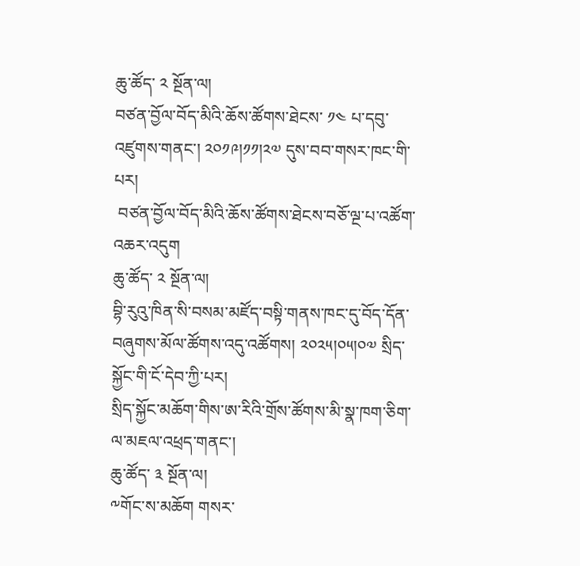ཆུ་ཚོད་ ༢ སྔོན་ལ།
བཙན་བྱོལ་བོད་མིའི་ཆོས་ཚོགས་ཐེངས་ ༡༤ པ་དབུ་འཛུགས་གནང་། ༢༠༡༩།༡༡།༢༧ དུས་བབ་གསར་ཁང་གི་པར།
 བཙན་བྱོལ་བོད་མིའི་ཆོས་ཚོགས་ཐེངས་བཅོ་ལྔ་པ་འཚོག་འཆར་འདུག
ཆུ་ཚོད་ ༢ སྔོན་ལ།
བྷི་རུའུ་ཁིན་སི་བསམ་མཛོད་བསྟི་གནས་ཁང་དུ་བོད་དོན་བཞུགས་མོལ་ཚོགས་འདུ་འཚོགས། ༢༠༢༥།༠༥།༠༧ སྲིད་སྐྱོང་གི་ངོ་དེབ་ཀྱི་པར།
སྲིད་སྐྱོང་མཆོག་གིས་ཨ་རིའི་གྲོས་ཚོགས་མི་སྣ་ཁག་ཅིག་ལ་མཇལ་འཕྲད་གནང་།
ཆུ་ཚོད་ ༣ སྔོན་ལ།
༸གོང་ས་མཆོག གསར་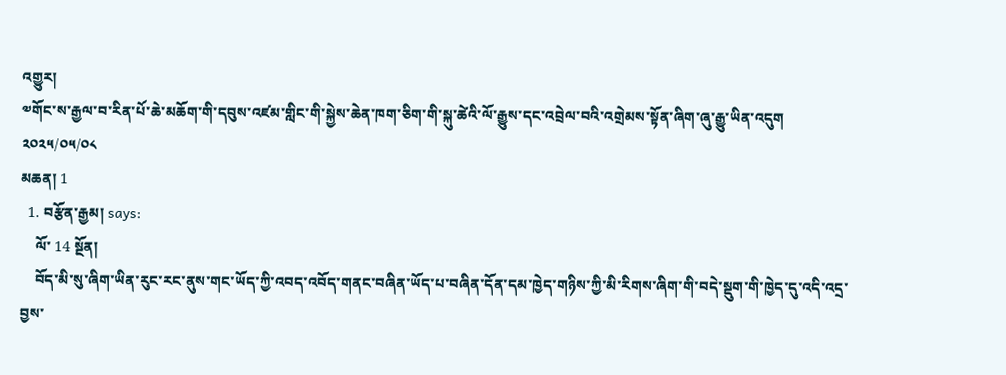འགྱུར།
༧གོང་ས་རྒྱལ་བ་རིན་པོ་ཆེ་མཆོག་གི་དབུས་འཛམ་གླིང་གི་སྐྱེས་ཆེན་ཁག་ཅིག་གི་སྐུ་ཚེའི་ལོ་རྒྱུས་དང་འབྲེལ་བའི་འགྲེམས་སྟོན་ཞིག་ཞུ་རྒྱུ་ཡིན་འདུག
༢༠༢༥/༠༥/༠༨
མཆན། 1
  1. བརྩོན་རྒྱམ། says:
    ལོ་ 14 སྔོན།
    བོད་མི་སུ་ཞིག་ཡིན་རུང་རང་ནུས་གང་ཡོད་ཀྱི་འབད་འབོད་གནང་བཞིན་ཡོད་པ་བཞིན་དོན་དམ་ཁྱེད་གཉིས་ཀྱི་མི་རིགས་ཞིག་གི་བདེ་སྡུག་གི་ཁྱེད་དུ་འདི་འདྲ་བྱས་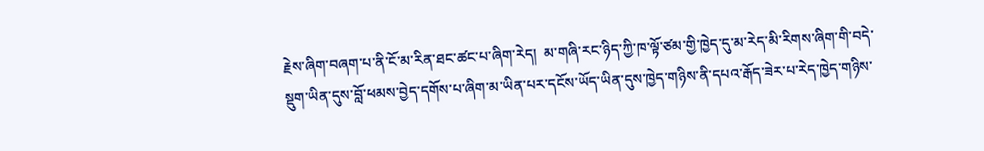རྗེས་ཞིག་བཞག་པ་ནི་ངོ་མ་རིན་ཐང་ཚང་པ་ཞིག་རེད།  མ་གཞི་རང་ཉིད་ཀྱི་ཁ་ལྟོ་ཙམ་གྱི་ཁྱེད་དུ་མ་རེད་མི་རིགས་ཞིག་གི་བདེ་སྡུག་ཡིན་དུས་བློ་ཕམས་བྱེད་དགོས་པ་ཞིག་མ་ཡིན་པར་དངོས་ཡོད་ཡིན་དུས་ཁྱེད་གཉིས་ནི་དཔའ་རྒོད་ཟེར་པ་རེད་ཁྱེད་གཉིས་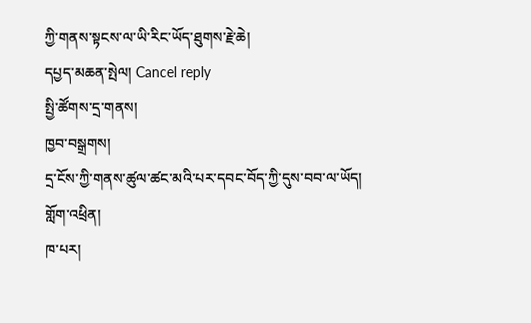ཀྱི་གནས་སྟངས་ལ་ཡི་རིང་ཡོད་ཐུགས་རྗེ་ཆེ།
དཔྱད་མཆན་སྤེལ། Cancel reply
སྤྱི་ཚོགས་དྲ་གནས།
ཁྱབ་བསྒྲགས།
དྲ་ངོས་ཀྱི་གནས་ཚུལ་ཚང་མའི་པར་དབང་བོད་ཀྱི་དུས་བབ་ལ་ཡོད།
གློག་འཕྲིན།
ཁ་པར།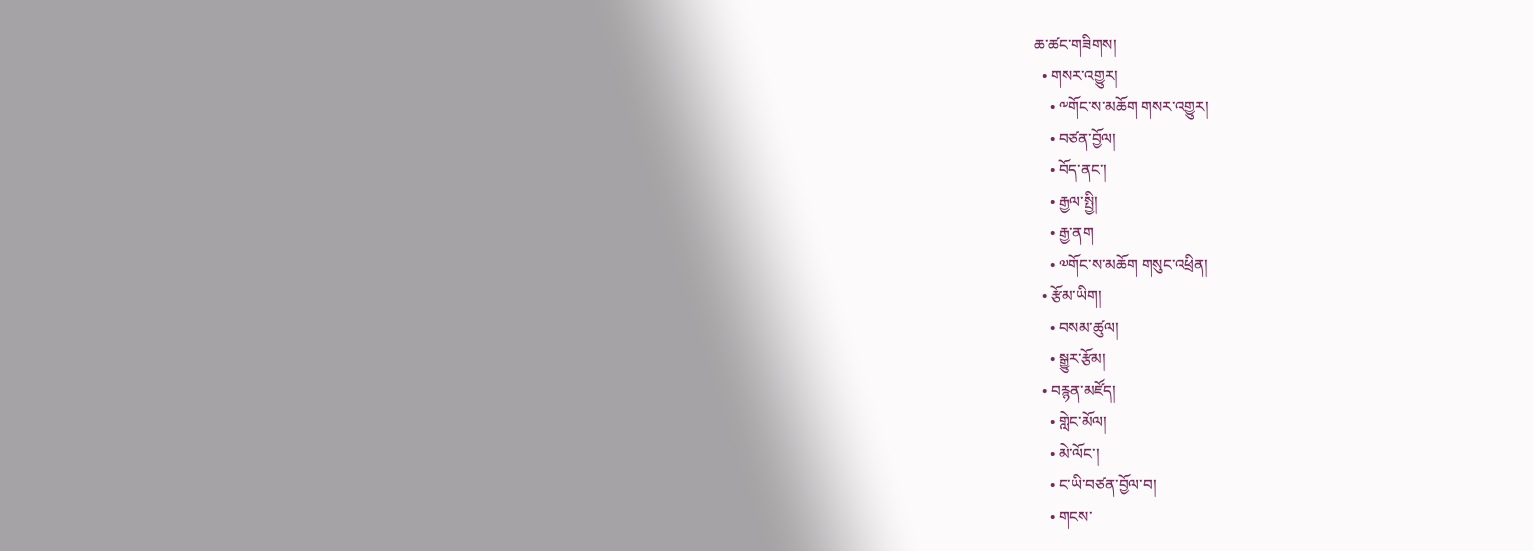ཆ་ཚང་གཟིགས།
  • གསར་འགྱུར།
    • ༸གོང་ས་མཆོག གསར་འགྱུར།
    • བཙན་བྱོལ།
    • བོད་ནང་།
    • རྒྱལ་སྤྱི།
    • རྒྱ་ནག
    • ༧གོང་ས་མཆོག གསུང་འཕྲིན།
  • རྩོམ་ཡིག།
    • བསམ་ཚུལ།
    • སྒྱུར་རྩོམ།
  • བརྙན་མཛོད།
    • གླེང་མོལ།
    • མེ་ལོང་།
    • ང་ཡི་བཙན་བྱོལ་བ།
    • གངས་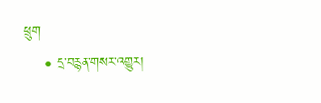ཕྲུག
    • དྲ་བརྙན་གསར་འགྱུར།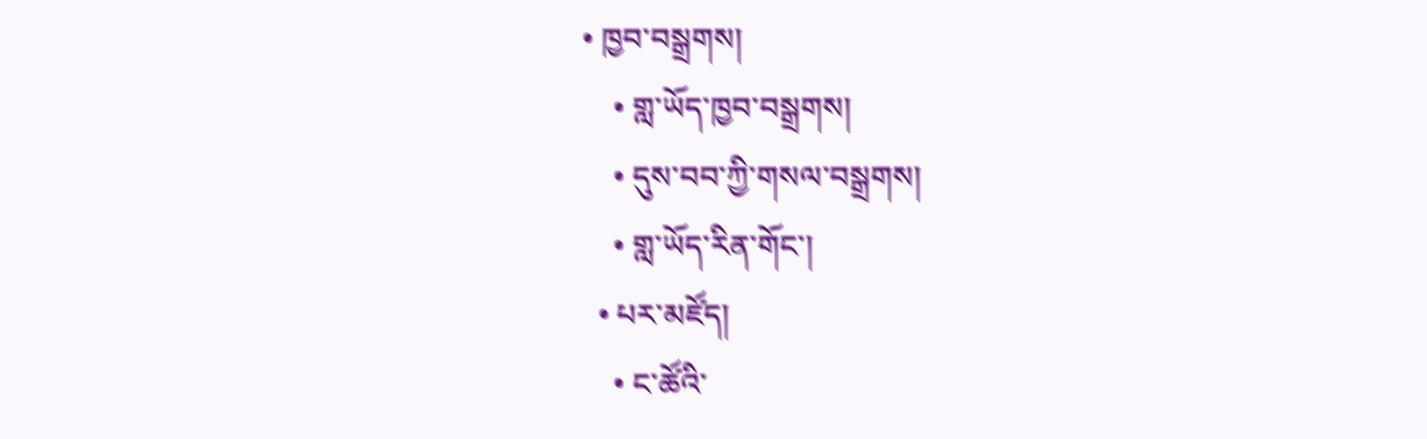• ཁྱབ་བསྒྲགས།
    • གླ་ཡོད་ཁྱབ་བསྒྲགས།
    • དུས་བབ་ཀྱི་གསལ་བསྒྲགས།
    • གླ་ཡོད་རིན་གོང་།
  • པར་མཛོད།
    • ང་ཚོའི་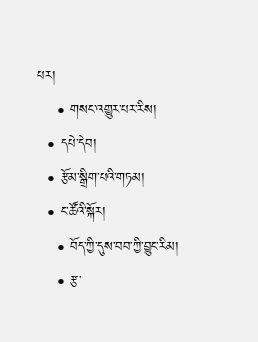པར།
    • གསང་འགྱུར་པར་རིས།
  • དཔེ་དེབ།
  • རྩོམ་སྒྲིག་པའི་གཏམ།
  • ང་ཚོའི་སྐོར།
    • བོད་ཀྱི་དུས་བབ་ཀྱི་བྱུང་རིམ།
    • རྩ་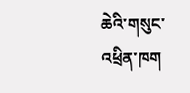ཆེའི་གསུང་འཕྲིན་ཁག